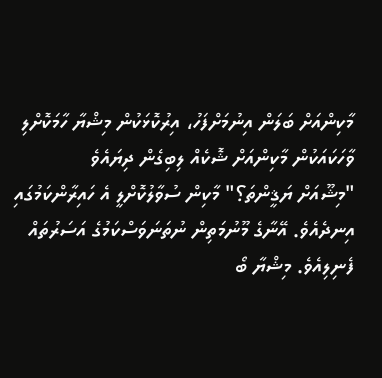މާކިންއަށް ބަލަން އިނުމަށްފަހު، އިރުކޮޅަކުން މިޝްޔާ ހާމަކޮށްލި ވާހަކައަކުން މާކިންއަށް ޝޮކެއް ލިބިގެން ދިޔައެވެ
"މިޝޫއަށް ޔަޤީންތަ؟" މާކިން ސުވާލުކޮށްލީ އެ ހައިރާންކަމުގައި އިނދެއެވެ. އޭނާގެ މޫނުމަތިން ނުތަނަވަސްކަމުގެ އަސަރުތައް ފެނިލިއެވެ. މިޝްޔާ ބޯ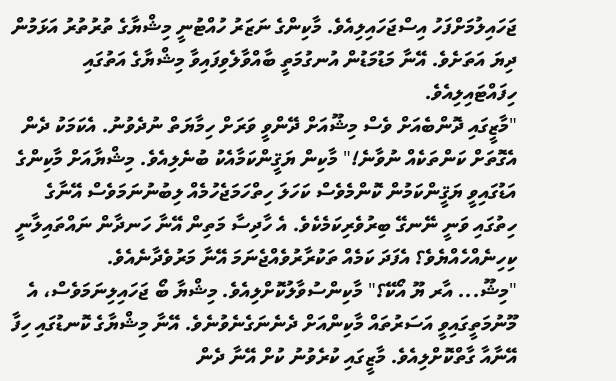ޖަހައިލުމަށްފަހު އިސްޖަހައިލިއެވެ. މާކިންގެ ނަޒަރު ހުއްޓުނީ މިޝްޔާގެ ތުރުތުރު އަޅަމުން ދިޔަ އަތަށެވެ. އޭނާ މަޑުމަޑުން އުނގުމަތީ ބާއްވާލެވިފައިވާ މިޝްޔާގެ އަތުގައި ހިފައްޓައިލިއެވެ.
"މާޒީގައި ދޮންބެއަށް ވެސް މިޝޫއަށް ދޭންވީ ވަރަށް ހިމާޔަތް ނުދެވުނު. އެކަމަކު ދެން އެގޮތަށް ކަންތަކެއް ނުވާނެ!" މާކިން ޔަޤީންކަމާއެކު ބުނެލިއެވެ. މިޝްޔާއަށް މާކިންގެ އަޑުގައިވީ ޔަޤީންކަމުން ކޮންމެވެސް ކަހަލަ ހިތްހަމަޖެހުމެއް ލިބުނުނަމަވެސް އޭނާގެ ހިތުގައި ވަނީ ނޭނގޭ ބިރުވެރިކަމެކެވެ. އެ ހާދިސާ މަތިން އޭނާ ހަނދާން ނައްތައިލާނީ ކިހިނެއްހެއްޔެވެ؟ އެފަދަ ކަމެއް ތަކުރާރުވެއްޖެނަމަ އޭނާ މަރުވެދާނެއެވެ.
"މިޝޫ... އާރ ޔޫ އޯކޭ؟" މާކިންސުވާލުކޮށްލިއެވެ. މިޝްޔާ ބޯ ޖަހައިލިނަމަވެސް، އެ މޫނުމަތީގައިވީ އަސަރުތައް މާކިންއަށް ދެނެނަގެނެވުނެވެ. އޭނާ މިޝްޔާގެ ކޮނޑުގައި ހިފާ އޭނާއާ ގާތްކޮށްލިއެވެ. މާޒީގައި ކުރެވުނު ކުށް އޭނާ ދެން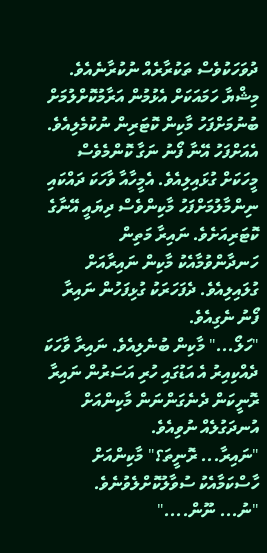ދުވަހަކުވެސް ތަކުރާރެއް ނުކުރާނެއެވެ. މިޝްޔާ ހަމައަކަށް އެޅުމުން އަރާމުކޮށްލުމަށް ބުނުމަށްފަހު މާކިން ކޮޓަރިން ނުކުމެލިއެވެ. އެއަށްފަހު އޭނާ ފޯނު ނަގާ ކޮންމެވެސް މީހަކަށް ގުޅައިލިއެވެ. އެމީހާއާ ވާހަކަ ދައްކައި ނިންމާލުމަށްފަހު މާކިންވެސް ދިޔައީ އޭނާގެ ކޮޓަރިއަށެވެ. ނައިރާ މަތިން ހަނދާންވުމާއެކު މާކިން ނައިރާއަށް ގުލައިލިއެވެ. ދެފަހަރަކު ގުޅިފަހުން ނައިރާ ފޯނު ނެގިއެވެ.
"ހަލޯ..." މާކިން ބުނެލިއެވެ. ނައިރާ ވާހަކަ ދެއްކިއިރު އެ އަޑުގައި ހުރި އަސަރުން ނައިރާ ރޮނީކަން ދެނެގަންނަން މާކިންއަށް އުނދަގުލެއް ނުވިއެވެ.
"ނައިރާ... ރޮނީތަ؟" މާކިންއަށް ހާސްކަމާއެކު ސުވާލުކޮށްލެވުނެވެ.
"ނު... ނޫން...."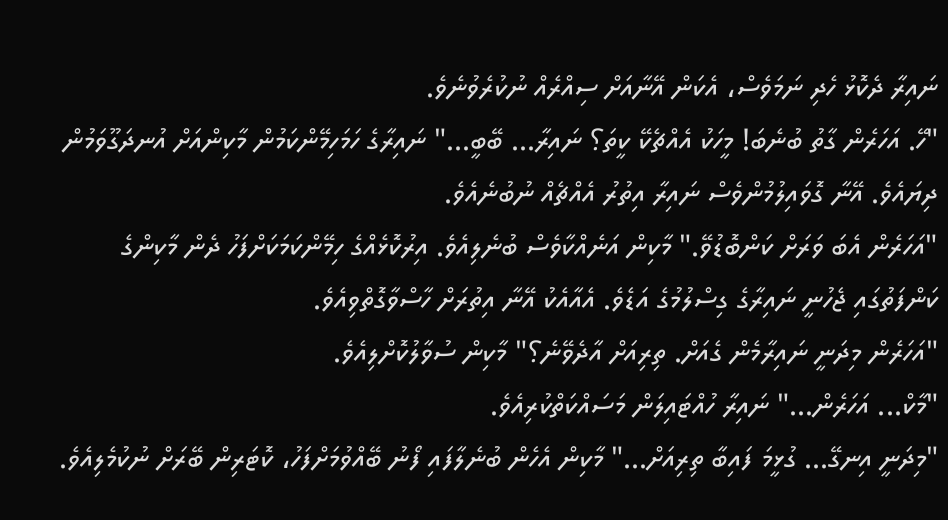ނައިރާ ދެކޮޅު ހެދި ނަމަވެސް، އެކަން އޭނާއަށް ސިއްރެއް ނުކުރެވުނެވެ.
"ހޭ. އަހަރެން ގާތު ބުނެބަ! މީހަކު އެއްޗެކޭ ކީތަ؟ ނައިރާ... ބޭބީ..." ނައިރާގެ ހަމަހިމޭންކަމުން މާކިންއަށް އުނދަގޫވަމުން ދިޔައެވެ. އޭނާ ގޮވައިލުމުންވެސް ނައިރާ އިތުރު އެއްޗެއް ނުބުނެއެވެ.
"އަހަރެން އެބަ ވަރަށް ކަންބޮޑުވޭ." މާކިން އަނެއްކާވެސް ބުނެލިއެވެ. އިރުކޮޅެއްގެ ހިމޭންކަމަކަށްފަހު ދެން މާކިންގެ ކަންފަތުގައި ޖެހުނީ ނައިރާގެ ގިސްލުމުގެ އަޑެވެ. އެއާއެކު އޭނާ އިތުރަށް ހާސްވާގޮތްވިއެވެ.
"އަހަރެން މިދަނީ ނައިރާމެން ގެއަށް. ތިރިއަށް އާދެވޭނެ؟" މާކިން ސުވާލުކޮށްލިއެވެ.
"މާކް... އަހަރެން..." ނައިރާ ހުއްޓައިލަން މަސައްކަތްކުރިއެވެ.
"މިދަނީ އިނގޭ... ގުޅީމަ ފައިބާ ތިރިއަށް..." މާކިން އެހެން ބުނެލާފައި ފޯނު ބޭއްވުމަށްފަހު، ކޮޓަރިން ބޭރަށް ނުކުމެލިއެވެ.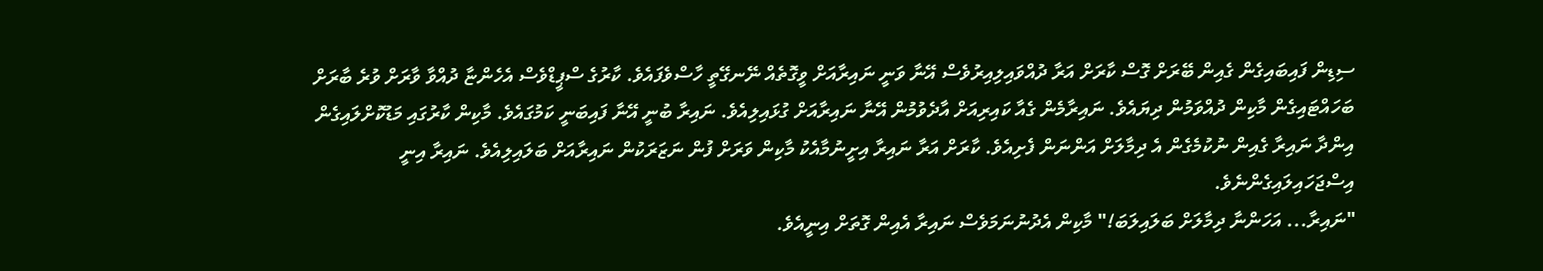ސިޑިން ފައިބައިގެން ގެއިން ބޭރަށް ގޮސް ކާރަށް އަރާ ދުއްވައިލިއިރުވެސް އޭނާ ވަނީ ނައިރާއަށް ވީގޮތެއް ނޭނގޭތީ ހާސްވެފައެވެ. ކާރުގެ ސްޕީޑްވެސް އެހެންޏާ ދުއްވާ ވާރަށް ވުރެ ބާރަށް ބަހައްޓައިގެން މާކިން ދުއްވަމުން ދިޔައެވެ. ނައިރާމެން ގެއާ ކައިރިއަށް އާދެވުމުން އޭނާ ނައިރާއަށް ގުޅައިލިއެވެ. ނައިރާ ބުނީ އޭނާ ފައިބަނީ ކަމުގައެވެ. މާކިން ކާރުގައި މަޑުކޮށްލައިގެން އިންދާ ނައިރާ ގެއިން ނުކުމެގެން އެ ދިމާލަށް އަންނަން ފެށިއެވެ. ކާރަށް އަރާ ނައިރާ އިށީނުމާއެކު މާކިން ވަރަށް ފުން ނަޒަރަކުން ނައިރާއަށް ބަލައިލިއެވެ. ނައިރާ އިނީ އިސްޖަހައިލައިގެންނެވެ.
"ނައިރާ... އަހަންނާ ދިމާލަށް ބަލައިލަބަ!" މާކިން އެދުނުނަމަވެސް ނައިރާ އެއިން ގޮތަށް އިނީއެވެ.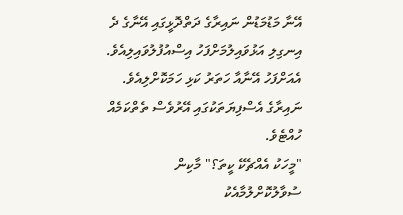އޭނާ މަޑުމަޑުން ނައިރާގެ ދަތްދޮޅީގައި އޭނާގެ ދެ އިނގިލި އަޅުވައިލުމަށްފަހު އިސްއުފުލުވައިލިއެވެ. އެއަށްފަހު އޭނާއާ ހަތަރު ކަޅި ހަމަކޮށްލިއެވެ. ނައިރާގެ އެސްފިޔަތަކުގައި އޭރުވެސް ތެތްކަމެއް ހުއްޓެވެ.
"މީހަކު އެއްޗެކޭ ކީތަ؟" މާކިން ސުވާލުކޮށްލުމާއެކު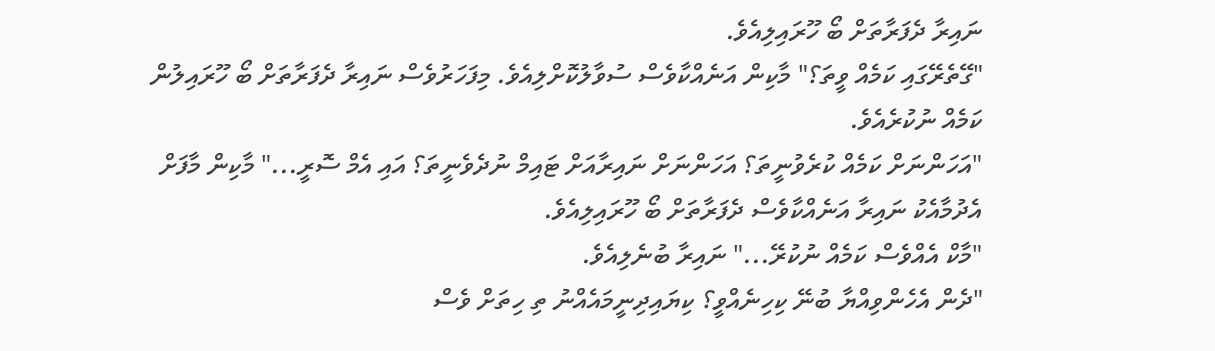ނައިރާ ދެފަރާތަށް ބޯ ހޫރައިލިއެވެ.
"ގޭތެރޭގައި ކަމެއް ވީތަ؟" މާކިން އަނެއްކާވެސް ސުވާލުކޮށްލިއެވެ. މިފަހަރުވެސް ނައިރާ ދެފަރާތަށް ބޯ ހޫރައިލުން ކަމެއް ނުކުރެއެވެ.
"އަހަންނަށް ކަމެއް ކުރެވުނީތަ؟ އަހަންނަށް ނައިރާއަށް ޓައިމް ނުދެވެނީތަ؟ އައި އެމް ސޮރީ..." މާކިން މާފަށް އެދުމާއެކު ނައިރާ އަނެއްކާވެސް ދެފަރާތަށް ބޯ ހޫރައިލިއެވެ.
"މާކް އެއްވެސް ކަމެއް ނުކުރޭ..." ނައިރާ ބުނެލިއެވެ.
"ދެން އެހެންވިއްޔާ ބުނޭ ކިހިނެއްވީ؟ ކިޔައިދިނީމައެއްނު ތި ހިތަށް ވެސް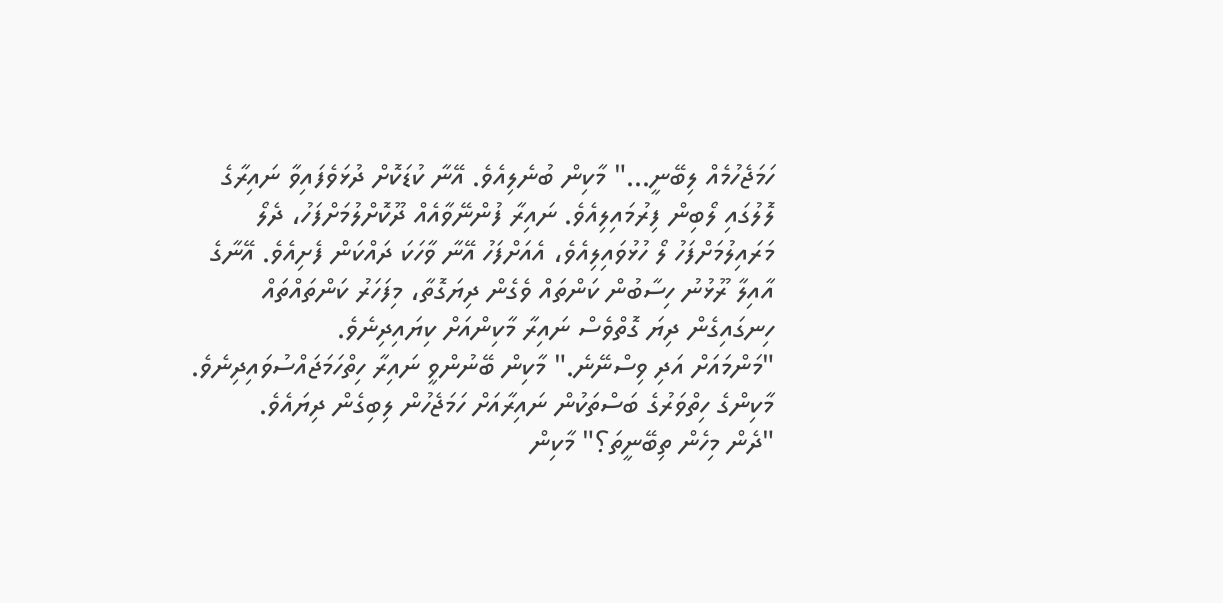ހަމަޖެހުމެއް ލިބޭނީ..." މާކިން ބުނެލިއެވެ. އޭނާ ކުޑަކޮށް ދުޅަވެފައިވާ ނައިރާގެ ލޮލުގައި ލޯބިން ފިރުމައިލިއެވެ. ނައިރާ ފުންނޭވާއެއް ދޫކޮށްލުމަށްފަހު، ދެލޯ މަރައިލުމަށްފަހު ލޯ ހުޅުވައިލިއެވެ، އެއަށްފަހު އޭނާ ވާހަކަ ދައްކަން ފެށިއެވެ. އޭނާގެ އާއިލާ ރޫޅުނު ހިސާބުން ކަންތައް ވެގެން ދިޔަގޮތާ، މިފަހަރު ކަންތައްތައް ހިނގައިގެން ދިޔަ ގޮތްވެސް ނައިރާ މާކިންއަށް ކިޔައިދިނެވެ.
"މަންމައަށް އަދި ވިސްނޭނެ." މާކިން ބޭނުންވީ ނައިރާ ހިތްހަމަޖައްސުވައިދިނެވެ. މާކިންގެ ހިތްވަރުގެ ބަސްތަކުން ނައިރާއަށް ހަމަޖެހުން ލިބިގެން ދިޔައެވެ.
"ދެން މިހެން ތިބޭނީތަ؟" މާކިން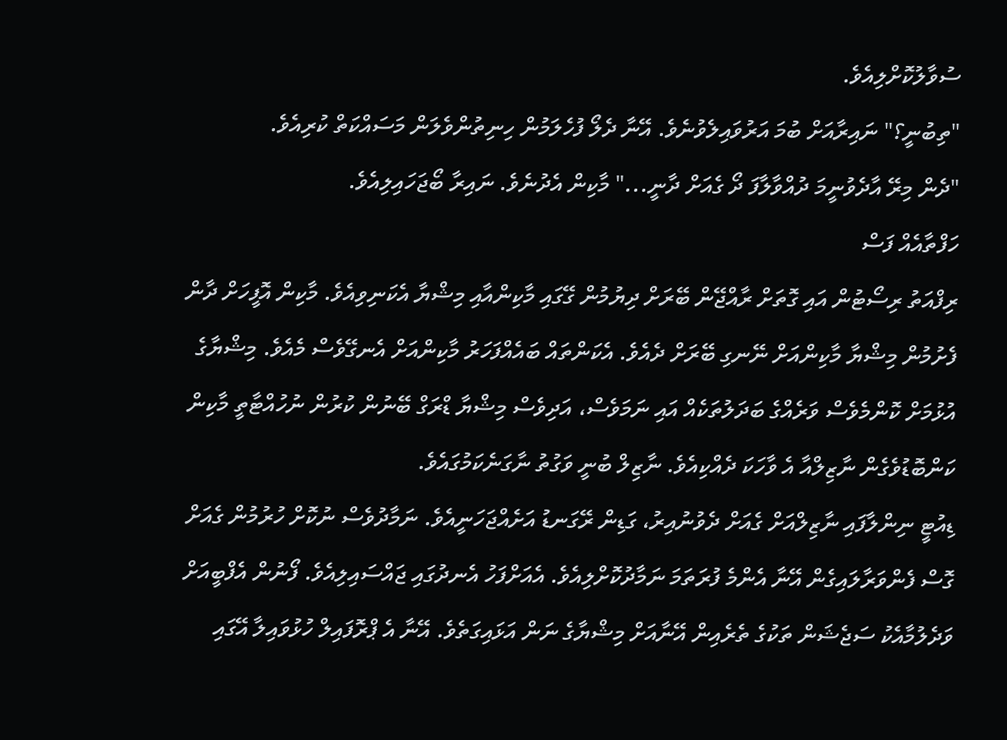ސުވާލުކޮށްލިއެވެ.
"ތިބުނީ؟" ނައިރާއަށް ބުމަ އަރުވައިލެވުނެވެ. އޭނާ ދެލޯ ފުހެލަމުން ހިނިތުންވެލަން މަސައްކަތް ކުރިއެވެ.
"ދެން މިރޭ އާދެވުނީމަ ދުއްވާލާފަ ދޯ ގެއަށް ދާނީ..." މާކިން އެދުނެވެ. ނައިރާ ބޯޖަހައިލިއެވެ.
ހަފްތާއެއް ފަސް
ރިފްއަތު ރިސޯޓުން އައި ގޮތަށް ރާއްޖޭން ބޭރަށް ދިޔުމުން ގޭގައި މާކިންއާއި މިޝްޔާ އެކަނިވިއެވެ. މާކިން އޮފީހަށް ދާން ފެށުމުން މިޝްޔާ މާކިންއަށް ނޭނގި ބޭރަށް ދެއެވެ. އެކަންތައް ބައެއްފަހަރު މާކިންއަށް އެނގޭވެސް މެއެވެ. މިޝްޔާގެ އުޅުމަށް ކޮންމެވެސް ވަރެއްގެ ބަދަލުތަކެއް އައި ނަމަވެސް، އަދިވެސް މިޝްޔާ ޑްރަގް ބޭނުން ކުރުން ނުހުއްޓާތީ މާކިން ކަންބޮޑުވެގެން ނާޒިލްއާ އެ ވާހަކަ ދެއްކިއެވެ. ނާޒިލް ބުނީ ވަގުތު ނާގަނެކަމުގައެވެ.
ޑިއުޓީ ނިންލާފައި ނާޒިލްއަށް ގެއަށް ދެވުނުއިރު، ގަޑިން ރޭގަނޑު އަށެއްޖަހަނީއެވެ. ނަމާދުވެސް ނުކޮށް ހުރުމުން ގެއަށް ގޮސް ފެންވަރާލައިގެން އޭނާ އެންމެ ފުރަތަމަ ނަމާދުކޮށްލިއެވެ. އެއަށްފަހު އެނދުގައި ޖައްސައިލިއެވެ. ފޯނުން އެފްބީއަށް ވަދެލުމާއެކު ސަޖެޝަން ތަކުގެ ތެރެއިން އޭނާއަށް މިޝްޔާގެ ނަން އަޅައިގަތެވެ. އޭނާ އެ ޕްރޮފައިލް ހުޅުވައިލާ އޭގައި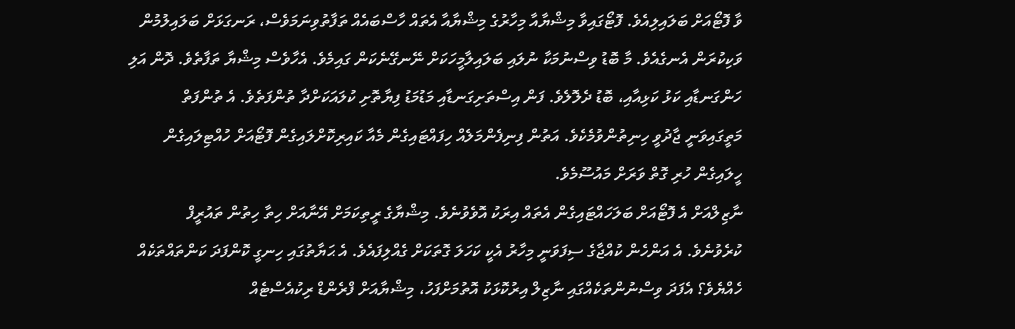ވާ ފޮޓޯއަށް ބަލައިލިއެވެ. ފޮޓޯގައިވާ މިޝްޔާއާ މިހާރުގެ މިޝްޔާއާ އެތައް ހާސްބައެއް ތަފާތުވިނަމަވެސް، ރަނގަޅަށް ބަލައިލުމުން ވަކިކުރަން އެނގެއެވެ. މާ ބޮޑު ވިސްނުމަކާ ނުލައި ބަލައިލާމީހަކަށް ނޭނގޭނެކަން ގައިމެވެ. އެހާވެސް މިޝްޔާ ތަފާތެވެ. ދޮން އަލި ހަންގަނޑާއި ކަޅު ކަޅިއާއި، ބޮޑު ދެލޮލެވެ. ފަން އިސްތަށިގަނޑާއި މަޑުމަޑު ފިޔާތޮށި ކުލައަކަށްދާ ތުންފަތެވެ. އެ ތުންފަތް މަތީގައިވަނީ ޖާދުވީ ހިނިތުންވުމެކެވެ. އަތުން ފިނިފެންމަލެއް ހިފައްޓައިގެން މެއާ ކައިރިކޮށްލައިގެން ފޮޓޯއަށް ހުއްޓިލައިގެން ހީލައިގެން ހުރި ގޮތް ވަރަށް މައުސޫމެވެ.
ނާޒިލްއަށް އެ ފޮޓޯއަށް ބަލަހައްޓައިގެން އެތައް އިރަކު އޮވެވުނެވެ. މިޝްޔާގެ ރީތިކަމަށް އޭނާއަށް ހިތާ ހިތުން ތައުރީފް ކުރެވުނެވެ. އެ އަންހެން ކުއްޖާގެ ސިފަވަނީ މިހާރު އެކީ ކަހަލަ ގޮތަކަށް ގެއްލިފައެވެ. އެ ޙަޔާތުގައި ހިނގީ ކޮންފަދަ ކަންތައްތަކެއް ހެއްޔެވެ؟ އެފަދަ ވިސްނުންތަކެއްގައި ނާޒިލް އިރުކޮޅަކު އޮތުމަށްފަހު، މިޝްޔާއަށް ފްރެންޑް ރިކުއެސްޓެއް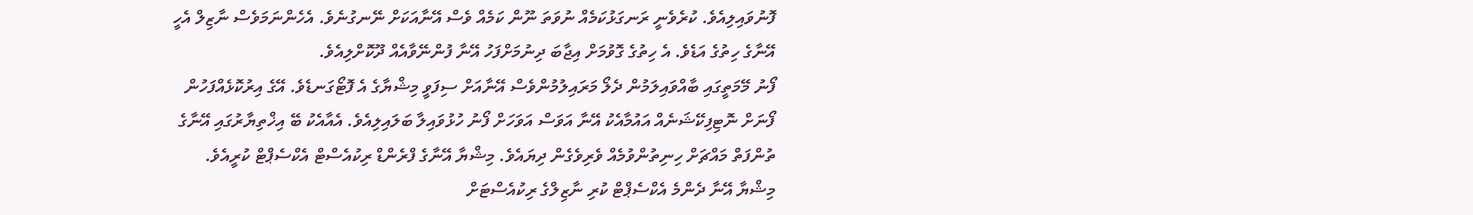ފޮނުވައިލިއެވެ. ކުރެވެނީ ރަނގަޅުކަމެއް ނުވަތަ ނޫން ކަމެއް ވެސް އޭނާއަކަށް ނޭނގުނެވެ. އެހެންނަމަވެސް ނާޒިލް އެހީ އޭނާގެ ހިތުގެ އަޑެވެ. އެ ހިތުގެ ގޮވުމަށް އިޖާބަ ދިނުމަށްފަހު އޭނާ ފުންނޭވާއެއް ދޫކޮށްލިއެވެ.
ފޯނު މޭމަތީގައި ބާއްވައިލަމުން ދެލޯ މަރައިލުމުންވެސް އޭނާއަށް ސިފަވީ މިޝްޔާގެ އެ ފޮޓޯގަނޑެވެ. އޭގެ އިރުކޮޅެއްފަހުން ފޯނަށް ނޮޓިފިކޭޝަނެއް އައުމާއެކު އޭނާ އަވަސް އަވަހަށް ފޯނު ހުޅުވައިލާ ބަލައިލިއެވެ. އެއާއެކު ބޭ އިޚްތިޔާރުގައި އޭނާގެ ތުންފަތް މައްޗަށް ހިނިތުންވުމެއް ވެރިވެގެން ދިޔައެވެ. މިޝްޔާ އޭނާގެ ފްރެންޑް ރިކުއެސްޓް އެކްސެޕްޓް ކުރީއެވެ.
މިޝްޔާ އޭނާ ދެންމެ އެކްސެޕްޓް ކުރި ނާޒިލްގެ ރިކުއެސްޓަށް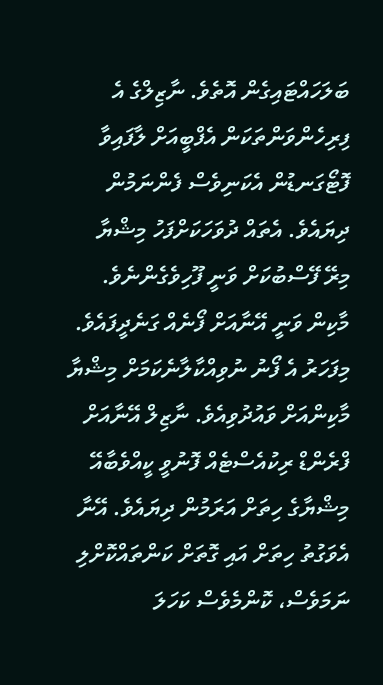ބަލަހައްޓައިގެން އޮތެވެ. ނާޒިލްގެ އެ ފިރިހެންވަންތަކަން އެފްބީއަށް ލާފައިވާ ފޮޓޯގަނޑުން އެކަނިވެސް ފެންނަމުން ދިޔައެވެ. އެތައް ދުވަހަކަށްފަހު މިޝްޔާ މިރޭ ފޭސްބުކަށް ވަނީ ފޫހިވެގެންނެވެ. މާކިން ވަނީ އޭނާއަށް ފޯނެއް ގަނެދީފައެވެ. މިފަހަރު އެ ފޯނު ނުވިއްކާލާނެކަމަށް މިޝްޔާ މާކިންއަށް ވައުދުވިއެވެ. ނާޒިލް އޭނާއަށް ފްރެންޑް ރިކުއެސްޓެއް ފޮނުވީ ކީއްވެބާއޭ މިޝްޔާގެ ހިތަށް އަރަމުން ދިޔައެވެ. އޭނާ އެވަގުތު ހިތަށް އައި ގޮތަށް ކަންތައްކޮށްލި ނަމަވެސް، ކޮންމެވެސް ކަހަލަ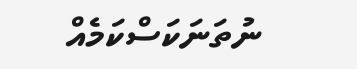ނުތަނަކަސްކަމެއް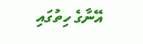އޭނާގެ ހިތުގައި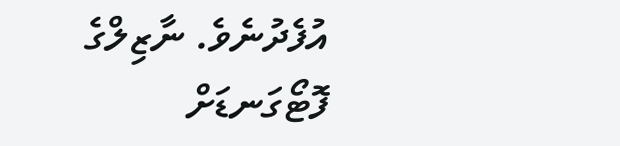އުފެދުނެވެ. ނާޒިލްގެ ފޮޓޯގަނޑަށް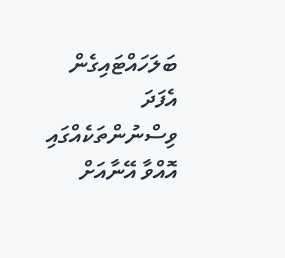ބަލަހައްޓައިގެން އެފަދަ ވިސްނުންތަކެއްގައި އޮއްވާ އޭނާއަށް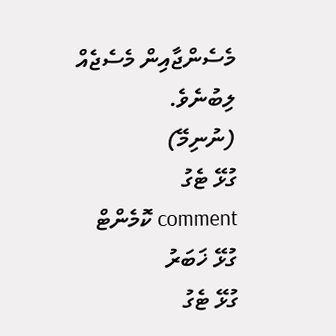މެސެންޖާއިން މެސެޖެއް ލިބުނެވެ.
(ނުނިމޭ)
ގުޅޭ ޓެގު
comment ކޮމެންޓް
ގުޅޭ ޚަބަރު
ގުޅޭ ޓެގު